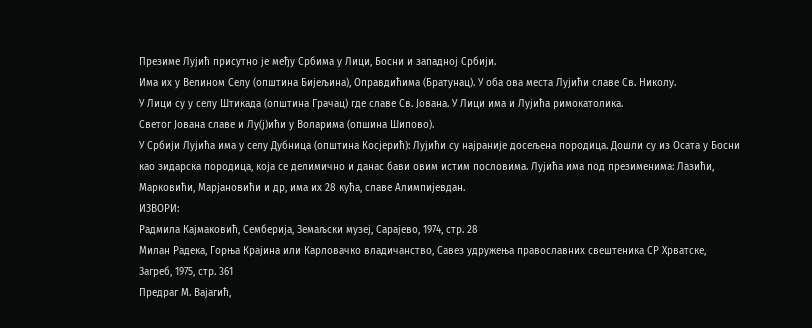Презиме Лујић присутно је међу Србима у Лици, Босни и западној Србији.
Има их у Велином Селу (општина Бијељина), Оправдићима (Братунац). У оба ова места Лујићи славе Св. Николу.
У Лици су у селу Штикада (општина Грачац) где славе Св. Јована. У Лици има и Лујића римокатолика.
Светог Јована славе и Лу(ј)ићи у Воларима (опшина Шипово).
У Србији Лујића има у селу Дубница (општина Косјерић): Лујићи су најраније досељена породица. Дошли су из Осата у Босни као зидарска породица, која се делимично и данас бави овим истим пословима. Лујића има под презименима: Лазићи, Марковићи, Марјановићи и др, има их 28 кућа, славе Алимпијевдан.
ИЗВОРИ:
Радмила Кајмаковић, Семберија, Земаљски музеј, Сарајево, 1974, стр. 28
Милан Радека, Горња Крајина или Карловачко владичанство, Савез удружења православних свештеника СР Хрватске, Загреб, 1975, стр. 361
Предраг М. Вајагић,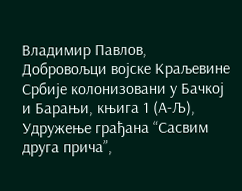Владимир Павлов, Добровољци војске Краљевине Србије колонизовани у Бачкој и Барањи, књига 1 (А-Љ), Удружење грађана “Сасвим друга прича”,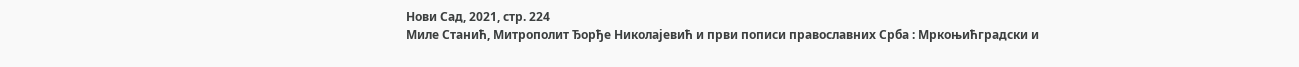Нови Сад, 2021, стр. 224
Миле Станић, Митрополит Ђорђе Николајевић и први пописи православних Срба : Мркоњићградски и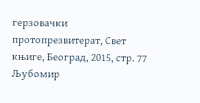герзовачки протопрезвитерат, Свет књиге, Београд, 2015, стр. 77
Љубомир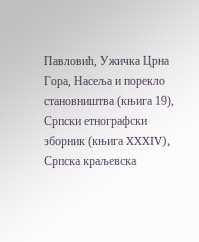Павловић, Ужичка Црна Гора, Насеља и порекло становништва (књига 19), Српски етнографски зборник (књига XXXIV), Српска краљевска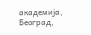академија, Београд,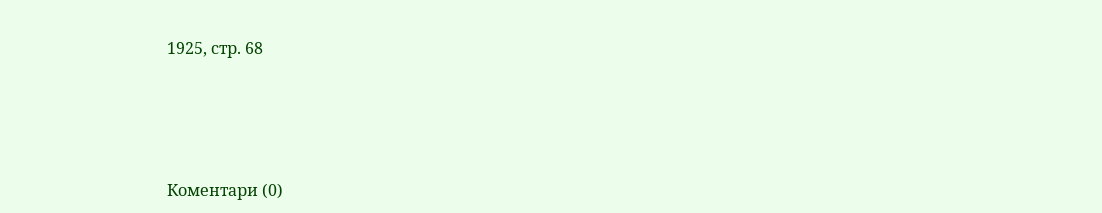1925, стр. 68




Коментари (0)